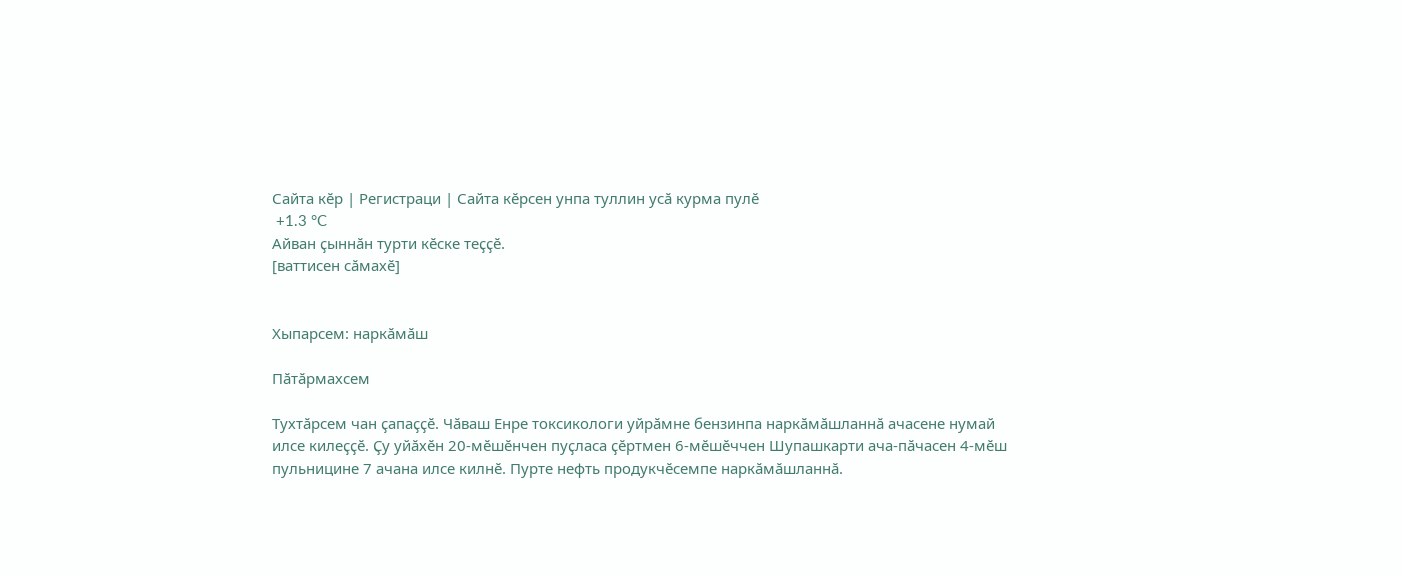Сайта кӗр | Регистраци | Сайта кӗрсен унпа туллин усӑ курма пулӗ
 +1.3 °C
Айван ҫыннӑн турти кӗске теҫҫӗ.
[ваттисен сӑмахӗ]


Хыпарсем: наркӑмӑш

Пӑтӑрмахсем

Тухтӑрсем чан ҫапаҫҫӗ. Чӑваш Енре токсикологи уйрӑмне бензинпа наркӑмӑшланнӑ ачасене нумай илсе килеҫҫӗ. Ҫу уйӑхӗн 20-мӗшӗнчен пуҫласа ҫӗртмен 6-мӗшӗччен Шупашкарти ача-пӑчасен 4-мӗш пульницине 7 ачана илсе килнӗ. Пурте нефть продукчӗсемпе наркӑмӑшланнӑ.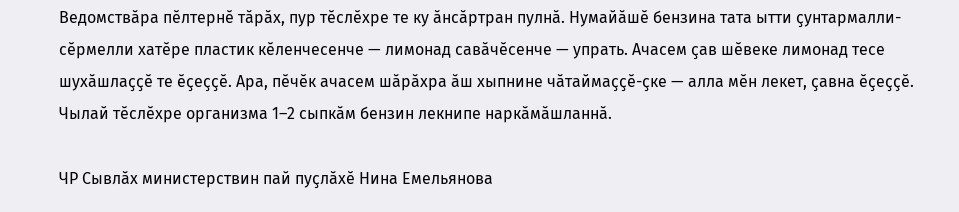Ведомствӑра пӗлтернӗ тӑрӑх, пур тӗслӗхре те ку ӑнсӑртран пулнӑ. Нумайӑшӗ бензина тата ытти ҫунтармалли-сӗрмелли хатӗре пластик кӗленчесенче — лимонад савӑчӗсенче — упрать. Ачасем ҫав шӗвеке лимонад тесе шухӑшлаҫҫӗ те ӗҫеҫҫӗ. Ара, пӗчӗк ачасем шӑрӑхра ӑш хыпнине чӑтаймаҫҫӗ-ҫке — алла мӗн лекет, ҫавна ӗҫеҫҫӗ. Чылай тӗслӗхре организма 1–2 сыпкӑм бензин лекнипе наркӑмӑшланнӑ.

ЧР Сывлӑх министерствин пай пуҫлӑхӗ Нина Емельянова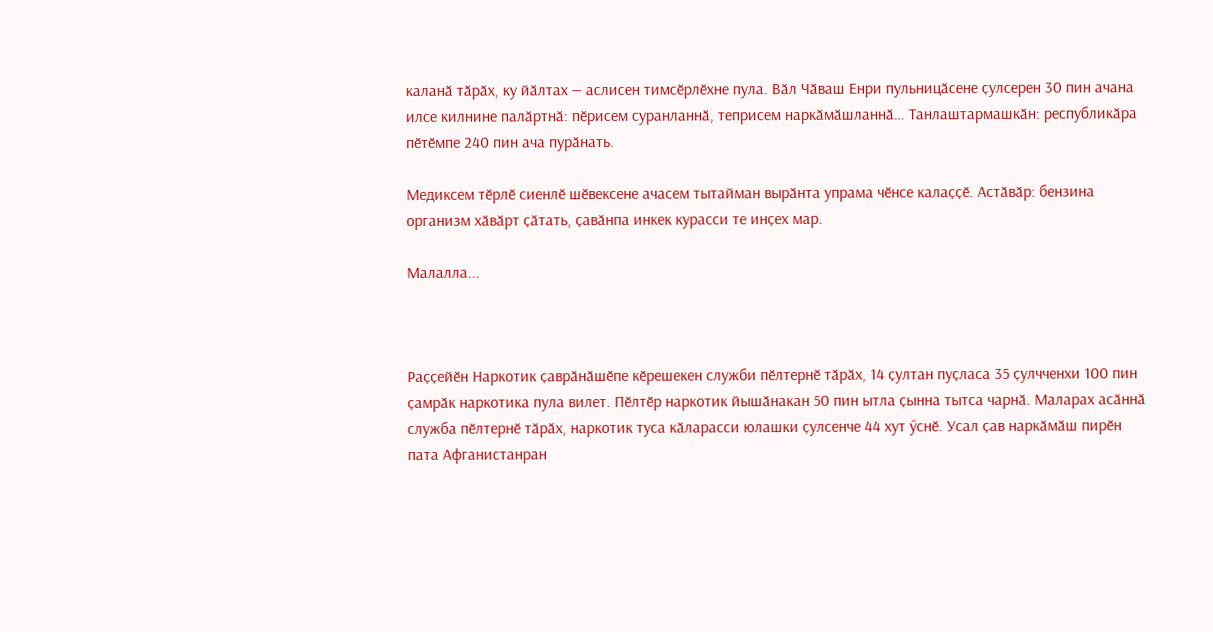каланӑ тӑрӑх, ку йӑлтах — аслисен тимсӗрлӗхне пула. Вӑл Чӑваш Енри пульницӑсене ҫулсерен 30 пин ачана илсе килнине палӑртнӑ: пӗрисем суранланнӑ, теприсем наркӑмӑшланнӑ… Танлаштармашкӑн: республикӑра пӗтӗмпе 240 пин ача пурӑнать.

Медиксем тӗрлӗ сиенлӗ шӗвексене ачасем тытайман вырӑнта упрама чӗнсе калаҫҫӗ. Астӑвӑр: бензина организм хӑвӑрт ҫӑтать, ҫавӑнпа инкек курасси те инҫех мар.

Малалла...



Раҫҫейӗн Наркотик ҫаврӑнӑшӗпе кӗрешекен служби пӗлтернӗ тӑрӑх, 14 ҫултан пуҫласа 35 ҫулчченхи 100 пин ҫамрӑк наркотика пула вилет. Пӗлтӗр наркотик йышӑнакан 50 пин ытла ҫынна тытса чарнӑ. Маларах асӑннӑ служба пӗлтернӗ тӑрӑх, наркотик туса кӑларасси юлашки ҫулсенче 44 хут ӳснӗ. Усал ҫав наркӑмӑш пирӗн пата Афганистанран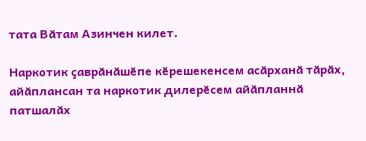тата Вӑтам Азинчен килет.

Наркотик ҫаврӑнӑшӗпе кӗрешекенсем асӑрханӑ тӑрӑх, айӑплансан та наркотик дилерӗсем айӑпланнӑ патшалӑх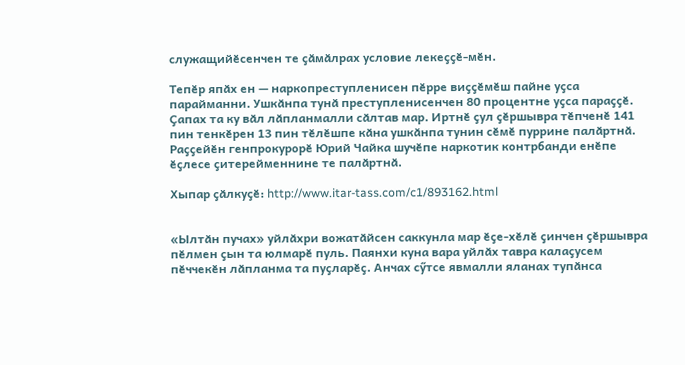служащийӗсенчен те ҫӑмӑлрах условие лекеҫҫӗ-мӗн.

Тепӗр япӑх ен — наркопреступленисен пӗрре виҫҫӗмӗш пайне уҫса парайманни. Ушкӑнпа тунӑ преступленисенчен 80 процентне уҫса параҫҫӗ. Ҫапах та ку вӑл лӑпланмалли сӑлтав мар. Иртнӗ ҫул ҫӗршывра тӗпченӗ 141 пин тенкӗрен 13 пин тӗлӗшпе кӑна ушкӑнпа тунин сӗмӗ пуррине палӑртнӑ. Раҫҫейӗн генпрокурорӗ Юрий Чайка шучӗпе наркотик контрбанди енӗпе ӗҫлесе ҫитерейменнине те палӑртнӑ.

Хыпар ҫӑлкуҫӗ: http://www.itar-tass.com/c1/893162.html


«Ылтӑн пучах» уйлӑхри вожатӑйсен саккунла мар ӗҫе-хӗлӗ ҫинчен ҫӗршывра пӗлмен ҫын та юлмарӗ пуль. Паянхи куна вара уйлӑх тавра калаҫусем пӗччекӗн лӑпланма та пуҫларӗҫ. Анчах сӳтсе явмалли яланах тупӑнса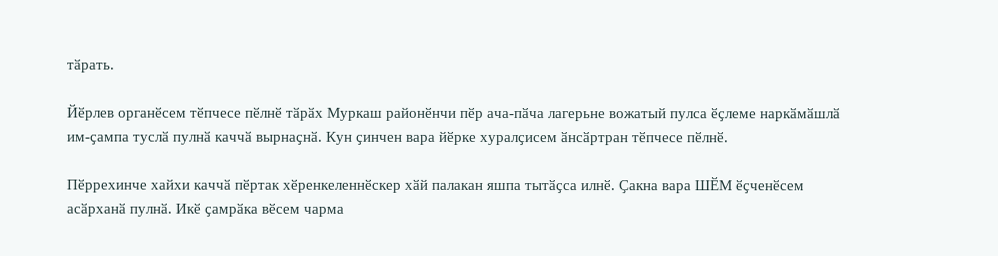тӑрать.

Йӗрлев органӗсем тӗпчесе пӗлнӗ тӑрӑх Муркаш районӗнчи пӗр ача-пӑча лагерьне вожатый пулса ӗҫлеме наркӑмӑшлӑ им-ҫампа туслӑ пулнӑ каччӑ вырнаҫнӑ. Кун ҫинчен вара йӗрке хуралҫисем ӑнсӑртран тӗпчесе пӗлнӗ.

Пӗррехинче хайхи каччӑ пӗртак хӗренкеленнӗскер хӑй палакан яшпа тытӑҫса илнӗ. Ҫакна вара ШӖМ ӗҫченӗсем асӑрханӑ пулнӑ. Икӗ ҫамрӑка вӗсем чарма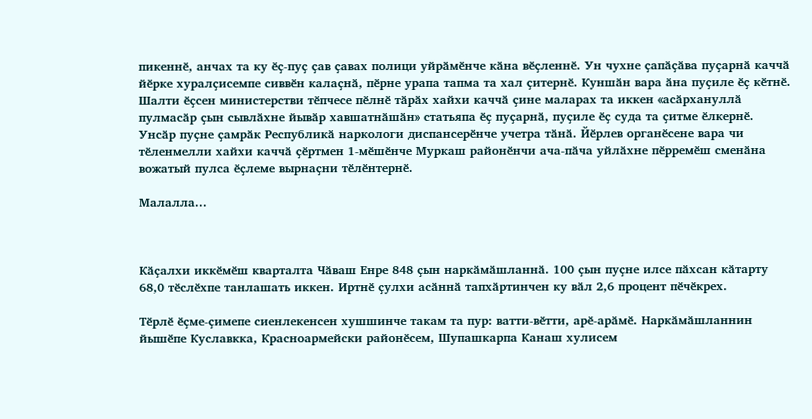пикеннӗ, анчах та ку ӗҫ-пуҫ ҫав ҫавах полици уйрӑмӗнче кӑна вӗҫленнӗ. Ун чухне ҫапӑҫӑва пуҫарнӑ каччӑ йӗрке хуралҫисемпе сиввӗн калаҫнӑ, пӗрне урапа тапма та хал ҫитернӗ. Куншӑн вара ӑна пуҫиле ӗҫ кӗтнӗ. Шалти ӗҫсен министерстви тӗпчесе пӗлнӗ тӑрӑх хайхи каччӑ ҫине маларах та иккен «асӑрхануллӑ пулмасӑр ҫын сывлӑхне йывӑр хавшатнӑшӑн» статьяпа ӗҫ пуҫарнӑ, пуҫиле ӗҫ суда та ҫитме ӗлкернӗ. Унсӑр пуҫне ҫамрӑк Республикӑ наркологи диспансерӗнче учетра тӑнӑ. Йӗрлев органӗсене вара чи тӗленмелли хайхи каччӑ ҫӗртмен 1-мӗшӗнче Муркаш районӗнчи ача-пӑча уйлӑхне пӗрремӗш сменӑна вожатый пулса ӗҫлеме вырнаҫни тӗлӗнтернӗ.

Малалла...



Кӑҫалхи иккӗмӗш кварталта Чӑваш Енре 848 ҫын наркӑмӑшланнӑ. 100 ҫын пуҫне илсе пӑхсан кӑтарту 68,0 тӗслӗхпе танлашать иккен. Иртнӗ ҫулхи асӑннӑ тапхӑртинчен ку вӑл 2,6 процент пӗчӗкрех.

Тӗрлӗ ӗҫме-ҫимепе сиенлекенсен хушшинче такам та пур: ватти-вӗтти, арӗ-арӑмӗ. Наркӑмӑшланнин йышӗпе Куславкка, Красноармейски районӗсем, Шупашкарпа Канаш хулисем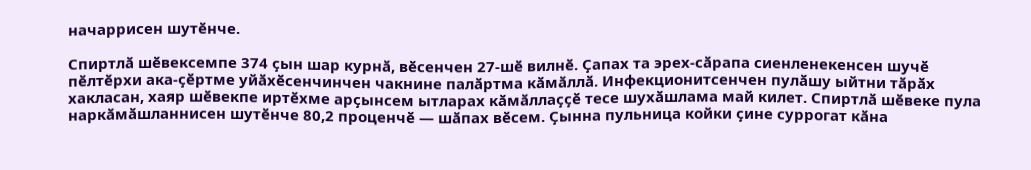начаррисен шутӗнче.

Спиртлӑ шӗвексемпе 374 ҫын шар курнӑ, вӗсенчен 27-шӗ вилнӗ. Ҫапах та эрех-сӑрапа сиенленекенсен шучӗ пӗлтӗрхи ака-ҫӗртме уйӑхӗсенчинчен чакнине палӑртма кӑмӑллӑ. Инфекционитсенчен пулӑшу ыйтни тӑрӑх хакласан, хаяр шӗвекпе иртӗхме арҫынсем ытларах кӑмӑллаҫҫӗ тесе шухӑшлама май килет. Спиртлӑ шӗвеке пула наркӑмӑшланнисен шутӗнче 80,2 проценчӗ — шӑпах вӗсем. Ҫынна пульница койки ҫине суррогат кӑна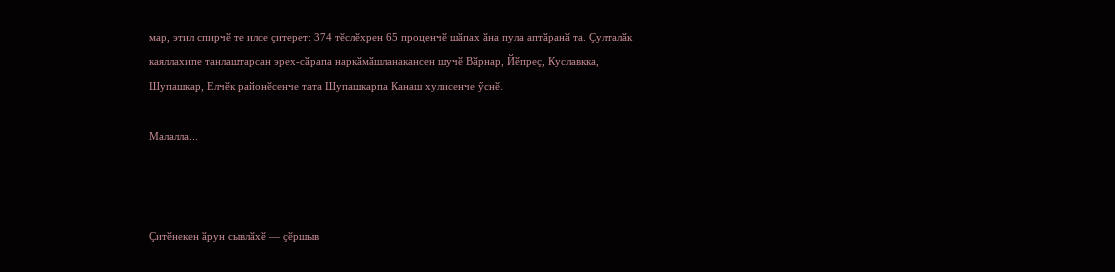мар, этил спирчӗ те илсе ҫитерет: 374 тӗслӗхрен 65 проценчӗ шӑпах ӑна пула аптӑранӑ та. Ҫулталӑк каяллахипе танлаштарсан эрех-сӑрапа наркӑмӑшланакансен шучӗ Вӑрнар, Йӗпреҫ, Куславкка, Шупашкар, Елчӗк районӗсенче тата Шупашкарпа Канаш хулисенче ӳснӗ.

Малалла...



Ҫитӗнекен ӑрун сывлӑхӗ — ҫӗршыв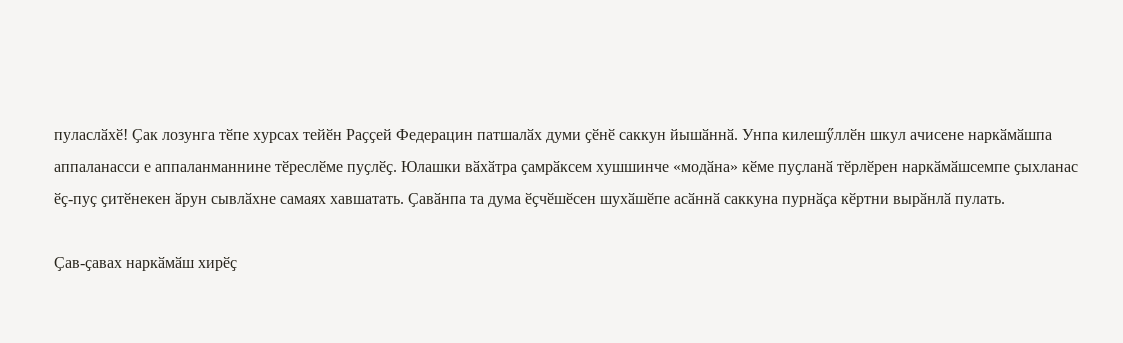пуласлӑхӗ! Ҫак лозунга тӗпе хурсах тейӗн Раҫҫей Федерацин патшалӑх думи ҫӗнӗ саккун йышӑннӑ. Унпа килешӳллӗн шкул ачисене наркӑмӑшпа аппаланасси е аппаланманнине тӗреслӗме пуҫлӗҫ. Юлашки вӑхӑтра ҫамрӑксем хушшинче «модӑна» кӗме пуҫланӑ тӗрлӗрен наркӑмӑшсемпе ҫыхланас ӗҫ-пуҫ ҫитӗнекен ӑрун сывлӑхне самаях хавшатать. Ҫавӑнпа та дума ӗҫчӗшӗсен шухӑшӗпе асӑннӑ саккуна пурнӑҫа кӗртни вырӑнлӑ пулать.

Ҫав-ҫавах наркӑмӑш хирӗҫ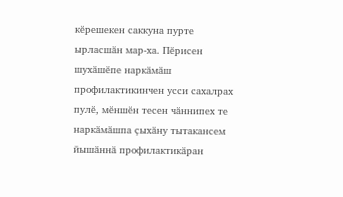кӗрешекен саккуна пурте ырласшӑн мар-ха. Пӗрисен шухӑшӗпе наркӑмӑш профилактикинчен усси сахалрах пулӗ, мӗншӗн тесен чӑннипех те наркӑмӑшпа ҫыхӑну тытакансем йышӑннӑ профилактикӑран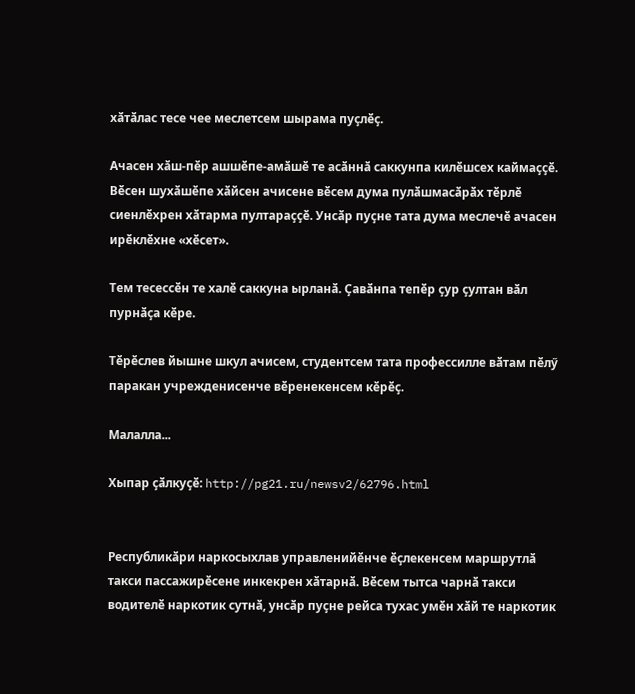хӑтӑлас тесе чее меслетсем шырама пуҫлӗҫ.

Ачасен хӑш-пӗр ашшӗпе-амӑшӗ те асӑннӑ саккунпа килӗшсех каймаҫҫӗ. Вӗсен шухӑшӗпе хӑйсен ачисене вӗсем дума пулӑшмасӑрӑх тӗрлӗ сиенлӗхрен хӑтарма пултараҫҫӗ. Унсӑр пуҫне тата дума меслечӗ ачасен ирӗклӗхне «хӗсет».

Тем тесессӗн те халӗ саккуна ырланӑ. Ҫавӑнпа тепӗр ҫур ҫултан вӑл пурнӑҫа кӗре.

Тӗрӗслев йышне шкул ачисем, студентсем тата профессилле вӑтам пӗлӳ паракан учрежденисенче вӗренекенсем кӗрӗҫ.

Малалла...

Хыпар ҫӑлкуҫӗ: http://pg21.ru/newsv2/62796.html


Республикӑри наркосыхлав управленийӗнче ӗҫлекенсем маршрутлӑ такси пассажирӗсене инкекрен хӑтарнӑ. Вӗсем тытса чарнӑ такси водителӗ наркотик сутнӑ, унсӑр пуҫне рейса тухас умӗн хӑй те наркотик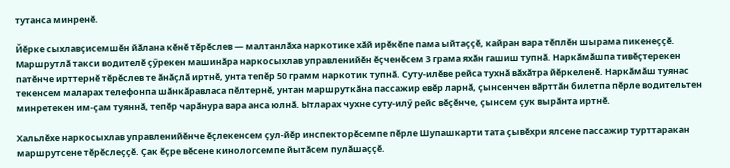тутанса минренӗ.

Йӗрке сыхлавҫисемшӗн йӑлана кӗнӗ тӗрӗслев ― малтанлӑха наркотике хӑй ирӗкӗпе пама ыйтаҫҫӗ, кайран вара тӗплӗн шырама пикенеҫҫӗ. Маршрутлӑ такси водителӗ ҫӳрекен машинӑра наркосыхлав управленийӗн ӗҫченӗсем 3 грама яхӑн гашиш тупнӑ. Наркӑмӑшпа тивӗҫтерекен патӗнче ирттернӗ тӗрӗслев те ӑнӑҫлӑ иртнӗ, унта тепӗр 50 грамм наркотик тупнӑ. Суту-илӗве рейса тухнӑ вӑхӑтра йӗркеленӗ. Наркӑмӑш туянас текенсем маларах телефонпа шӑнкӑравласа пӗлтернӗ, унтан маршруткӑна пассажир евӗр ларнӑ, ҫынсенчен вӑрттӑн билетпа пӗрле водительтен минретекен им-ҫам туяннӑ, тепӗр чарӑнура вара анса юлнӑ. Ытларах чухне суту-илӳ рейс вӗҫӗнче, ҫынсем ҫук вырӑнта иртнӗ.

Хальлӗхе наркосыхлав управленийӗнче ӗҫлекенсем ҫул-йӗр инспекторӗсемпе пӗрле Шупашкарти тата ҫывӗхри ялсене пассажир турттаракан маршрутсене тӗрӗслеҫҫӗ. Ҫак ӗҫре вӗсене кинологсемпе йытӑсем пулӑшаҫҫӗ.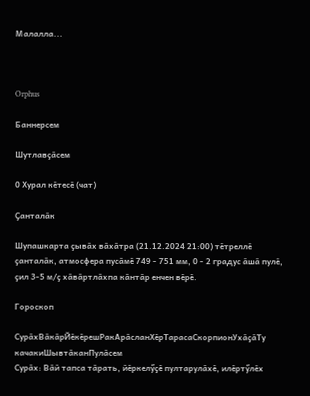Малалла...



Orphus

Баннерсем

Шутлавҫӑсем

0 Хурал кӗтесӗ (чат)

Ҫанталӑк

Шупашкарта ҫывӑх вӑхӑтра (21.12.2024 21:00) тӗтреллӗ ҫанталӑк, атмосфера пусӑмӗ 749 - 751 мм, 0 - 2 градус ӑшӑ пулӗ, ҫил 3-5 м/ҫ хӑвӑртлӑхпа кӑнтӑр енчен вӗрӗ.

Гороскоп

СурӑхВӑкӑрЙӗкӗрешРакАрӑсланХӗрТарасаСкорпионУхӑҫӑТу качакиШывтӑканПулӑсем
Сурӑх: Вӑй тапса тӑрать, йӗркелӳҫӗ пултарулӑхӗ, илӗртӳлӗх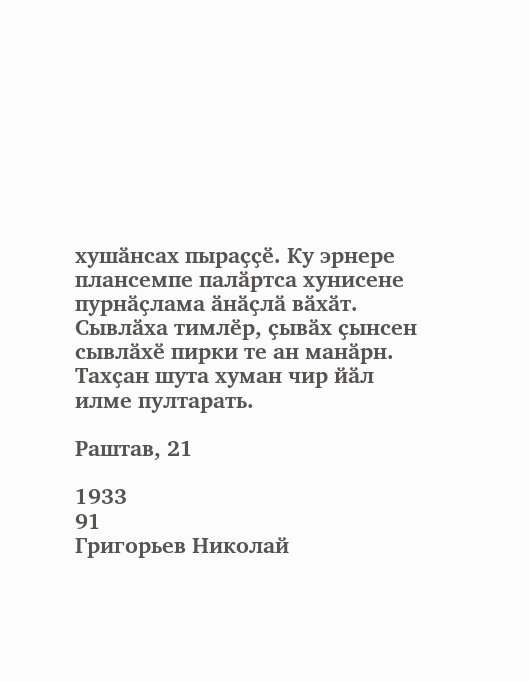хушӑнсах пыраҫҫӗ. Ку эрнере плансемпе палӑртса хунисене пурнӑҫлама ӑнӑҫлӑ вӑхӑт. Сывлӑха тимлӗр, ҫывӑх ҫынсен сывлӑхӗ пирки те ан манӑрн. Тахҫан шута хуман чир йӑл илме пултарать.

Раштав, 21

1933
91
Григорьев Николай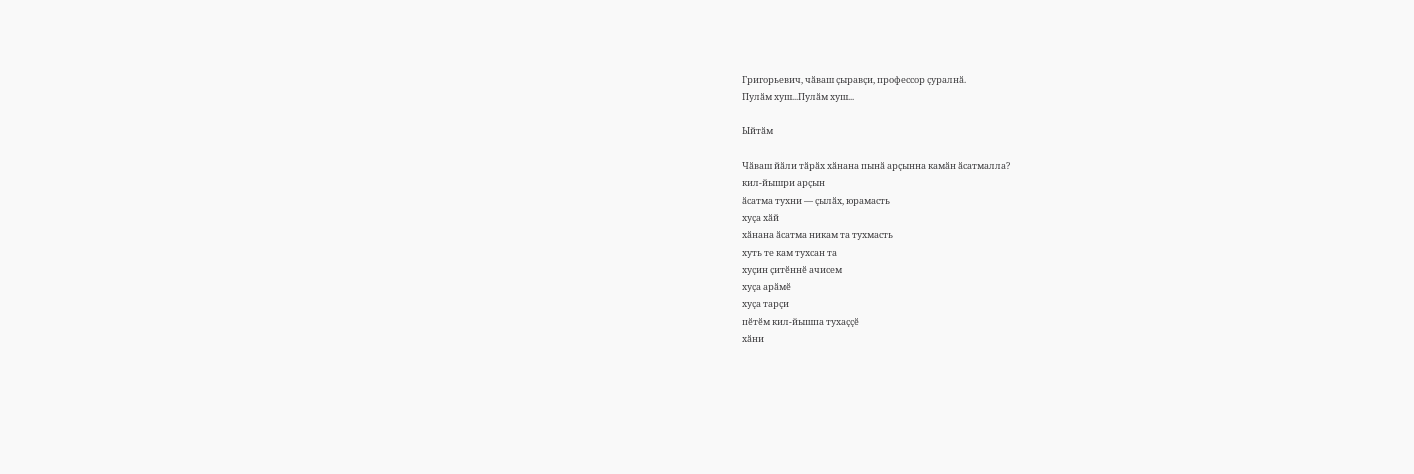Григорьевич, чӑваш ҫыравҫи, профессор ҫуралнӑ.
Пулӑм хуш...Пулӑм хуш...

Ыйтӑм

Чӑваш йӑли тӑрӑх хӑнана пынӑ арҫынна камӑн ӑсатмалла?
кил-йышри арҫын
ӑсатма тухни — ҫылӑх, юрамасть
хуҫа хӑй
хӑнана ӑсатма никам та тухмасть
хуть те кам тухсан та
хуҫин ҫитӗннӗ ачисем
хуҫа арӑмӗ
хуҫа тарҫи
пӗтӗм кил-йышпа тухаҫҫӗ
хӑни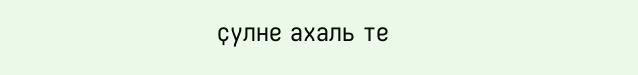ҫулне ахаль те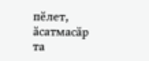пӗлет, ӑсатмасӑр та